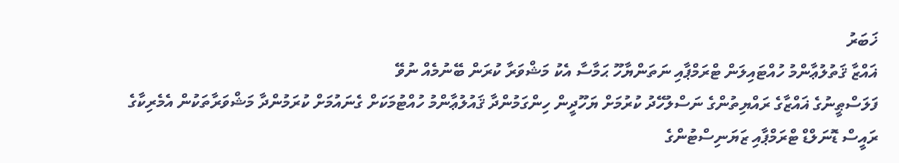ޚަބަރު
ޣައްޒާ ޤަތުލުޢާންމު ހުއްޓައިލަން ޓްރަމްޕާއި ނަތަންޔާހޫ ޙަމާސާ އެކު މަޝްވަރާ ކުރަން ބޭނުމެއް ނުވޭ
ފަލަސްޠީނުގެ ޣައްޒާގެ ރައްޔިތުންގެ ނަސްލުހޭދު ކުރުމަށް ޔަހޫދީން ހިންގަމުންދާ ޤައުލުޢާންމު ހުއްޓުމަކަށް ގެނައުމަށް ކުރަމުންދާ މަޝްވަރާތަކުން އެމެރިކާގެ ރައީސް ޑޮނަލްޑް ޓްރަމްޕާއި ޒަޔަނިސްޓުންގެ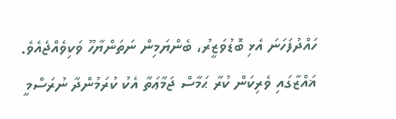ހައްދުފަހަނަ އެޅި ބޮޑުވަޒީރު، ބެންޔަމިން ނަތަންޔާހޫ ވަކިވެއްޖެއެވެ. ޣައްޒާގައި ވެރިކަން ކުރާ ޙަމާސް ޖަމާޢަތާ އެކު ކުރަމުންދާ ނުރަސްމީ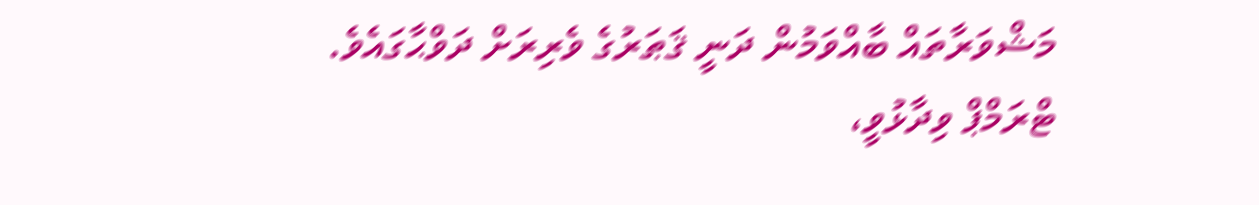މަޝްވަރާތައް ބާއްވަމުން ދަނީ ޤަޠަރުގެ ވެރިރަށް ދަވްޙާގައެވެ.
ޓްރަމްޕް ވިދާޅުވީ،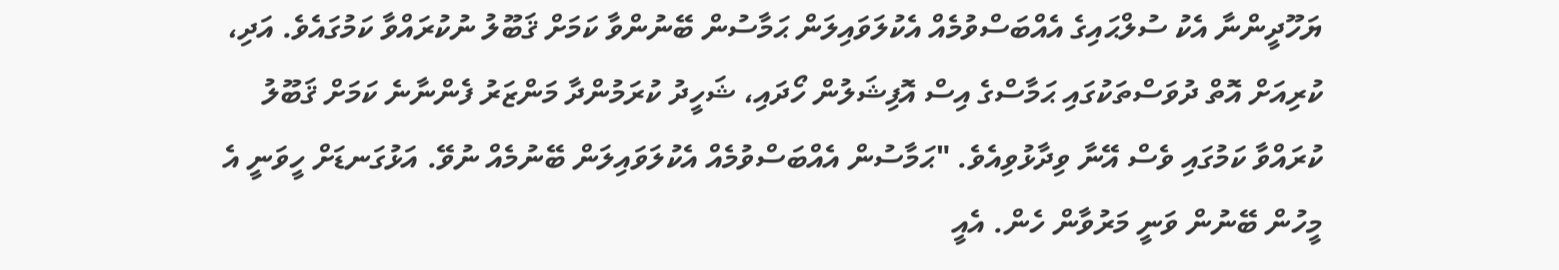ޔަހޫދީންނާ އެކު ސުލްޙައިގެ އެއްބަސްވުމެއް އެކުލަވައިލަން ޙަމާސުން ބޭނުންވާ ކަމަށް ޤަބޫލު ނުކުރައްވާ ކަމުގައެވެ. އަދި، ކުރިއަށް އޮތް ދުވަސްތަކުގައި ޙަމާސްގެ އިސް އޮފިޝަލުން ހޯދައި، ޝަހީދު ކުރަމުންދާ މަންޒަރު ފެންނާނެ ކަމަށް ޤަބޫލު ކުރައްވާ ކަމުގައި ވެސް އޭނާ ވިދާޅުވިއެވެ. "ޙަމާސުން އެއްބަސްވުމެއް އެކުލަވައިލަން ބޭނުމެއް ނުވޭ. އަޅުގަނޑަށް ހީވަނީ އެ މީހުން ބޭނުން ވަނީ މަރުވާން ހެން. އެއީ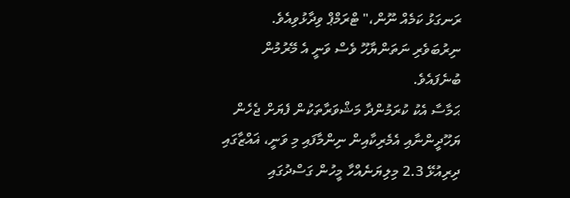ރަނގަޅު ކަމެއް ނޫން،" ޓްރަމްޕް ވިދާޅުވިއެވެ. ނިރުބަވެރި ނަތަންޔާހޫ ވެސް ވަނީ އެ މޭރުމުން ބުނެފައެވެ.
ޙަމާސާ އެކު ކުރަމުންދާ މަޝްވަރާތަކުން ފެޔަށް ޖެހެން ޔަހޫދީންނާއި އެމެރިކާއިން ނިންމާފައި މި ވަނީ، ޣައްޒާގައި ދިރިއުޅޭ 2.3 މިލިޔަނެއްހާ މީހުން ގަސްދުގައި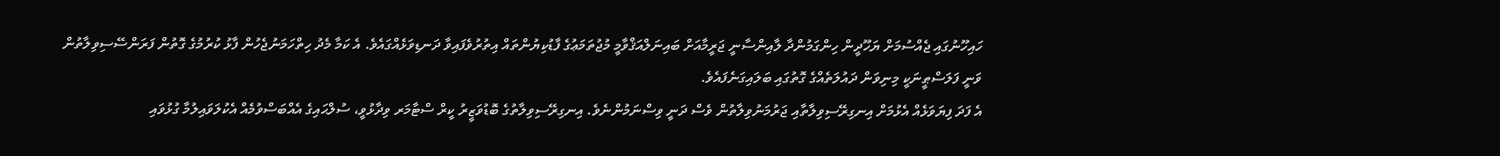ހައިހޫނުގައި ޖެއްސުމަށް ޔަހޫދީން ހިންގަމުންދާ ލާއިންސާނީ ޖަރީމާއަށް ބައިނަލްއަޤްވާމީ މުޖުތަމަޢުގެ ފާޑުކިޔުންތައް އިތުރުވެފައިވާ ދަނޑިވަޅެއްގައެވެ. އެ ކަމާ މެދު ހިތްހަމަނުޖެހުން ފާޅު ކުރުމުގެ ގޮތުން ފަރަންސޭސިވިލާތުން ވަނީ ފަލަސްޠީނަކީ މިނިވަން ދައުލަތެއްގެ ގޮތުގައި ބަލައިގަނެފައެވެ.
އެ ފަދަ ފިޔަވަޅެއް އެޅުމަށް އިނގިރޭސިވިލާތާއި ޖަރުމަނުވިލާތުން ވެސް ދަނީ ވިސްނަމުންނެވެ. އިނގިރޭސިވިލާތުގެ ބޮޑުވަޒީރު ކީރް ސްޓާމަރ ވިދާޅުވީ، ސުލްޙައިގެ އެއްބަސްވުމެއް އެކުލަވައިލުމާ ގުޅުވައި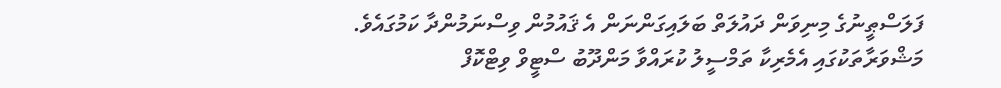ފަލަސްޠީނުގެ މިނިވަން ދައުލަތް ބަލައިގަންނަން އެ ޤައުމުން ވިސްނަމުންދާ ކަމުގައެވެ.
މަޝްވަރާތަކުގައި އެމެރިކާ ތަމްސީލު ކުރައްވާ މަންދޫބު ސްޓީވް ވިޓްކޮފް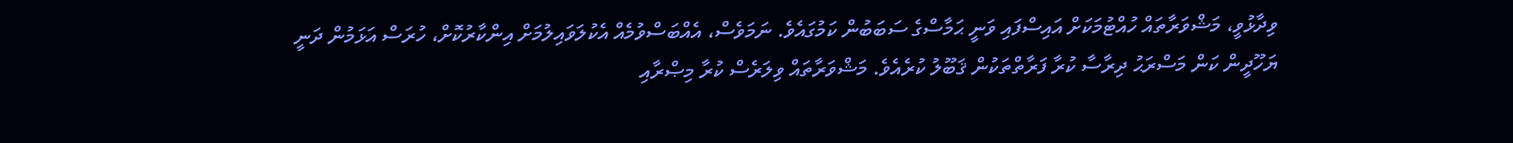ވިދާޅުވީ، މަޝްވަރާތައް ހުއްޓުމަކަށް އައިސްފައި ވަނީ ޙަމާސްގެ ސަބަބުން ކަމުގައެވެ. ނަމަވެސް، އެއްބަސްވުމެއް އެކުލަވައިލުމަށް އިންކާރުކޮށް، ހުރަސް އަޅަމުން ދަނީ ޔަހޫދީން ކަން މަސްރަޙު ދިރާސާ ކުރާ ފަރާތްތަކުން ޤަބޫލު ކުރެއެވެ. މަޝްވަރާތައް ވިލަރެސް ކުރާ މިޞްރާއި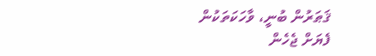ޤަޠަރުން ބުނީ، ވާހަކަތަކުން ފެޔަށް ޖެހެން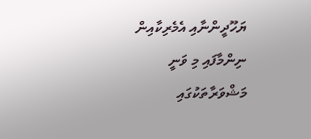ޔަހޫދީންނާއި އެމެރިކާއިން ނިންމާފައި މި ވަނީ މަޝްވަރާތަކުގައި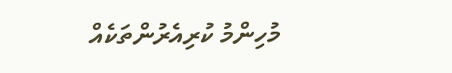މުހިންމު ކުރިއެރުންތަކެއް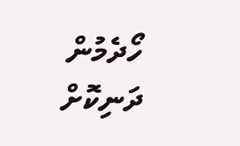ހޯދެމުން ދަނިކޮށް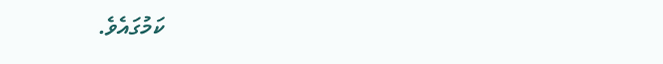ކަމުގައެވެ.